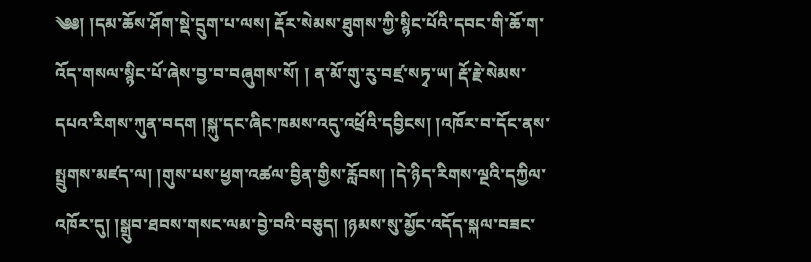༄༅། །དམ་ཆོས་ཤོག་སྡེ་དྲུག་པ་ལས། རྡོར་སེམས་ཐུགས་ཀྱི་སྙིང་པོའི་དབང་གི་ཆོ་ག་འོད་གསལ་སྙིང་པོ་ཞེས་བྱ་བ་བཞུགས་སོ། ། ན་མོ་གུ་རུ་བཛྲ་སཏྭ་ཡ། རྡོ་རྗེ་སེམས་དཔའ་རིགས་ཀུན་བདག །སྐུ་དང་ཞིང་ཁམས་འདུ་འཕྲོའི་དབྱིངས། །འཁོར་བ་དོང་ནས་སྤྲུགས་མཛད་ལ། །གུས་པས་ཕྱག་འཚལ་བྱིན་གྱིས་རློབས། །དེ་ཉིད་རིགས་ལྔའི་དཀྱིལ་འཁོར་དུ། །སྒྲུབ་ཐབས་གསང་ལམ་བྱེ་བའི་བཅུད། །ཉམས་སུ་མྱོང་འདོད་སྐལ་བཟང་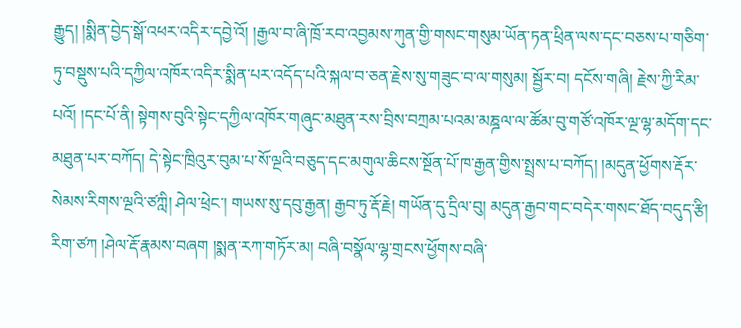རྒྱུད། །སྨིན་བྱེད་སྒོ་འཕར་འདིར་དབྱེ་འོ། །རྒྱལ་བ་ཞི་ཁྲོ་རབ་འབྱམས་ཀུན་གྱི་གསང་གསུམ་ཡོན་ཏན་ཕྲིན་ལས་དང་བཅས་པ་གཅིག་ཏུ་བསྡུས་པའི་དཀྱིལ་འཁོར་འདིར་སྨིན་པར་འདོད་པའི་སྐལ་བ་ཅན་རྗེས་སུ་གཟུང་བ་ལ་གསུམ། སྦྱོར་བ། དངོས་གཞི། རྗེས་ཀྱི་རིམ་པའོ། །དང་པོ་ནི། སྟེགས་བུའི་སྟེང་དཀྱིལ་འཁོར་གཞུང་མཐུན་རས་བྲིས་བཀྲམ་པའམ་མཎྜལ་ལ་ཚོམ་བུ་གཙོ་འཁོར་ལྔ་ལྷ་མདོག་དང་མཐུན་པར་བཀོད། དེ་སྟེང་ཁྲིའུར་བུམ་པ་སོ་ལྔའི་བཅུད་དང་མགུལ་ཆིངས་སྔོན་པོ་ཁ་རྒྱན་གྱིས་སྤྲས་པ་བཀོད། །མདུན་ཕྱོགས་རྡོར་སེམས་རིགས་ལྔའི་ཙཀླི། ཤེལ་ཕྲེང་། གཡས་སུ་དབུ་རྒྱན། རྒྱབ་ཏུ་རྡོ་རྗེ། གཡོན་དུ་དྲིལ་བུ། མདུན་རྒྱབ་གང་བདེར་གསང་ཐོད་བདུད་རྩི། རིག་ཙཀ །ཤེལ་རྡོ་རྣམས་བཞག །སྨན་རཀ་གཏོར་མ། བཞི་བསྣོལ་ལྷ་གྲངས་ཕྱོགས་བཞི་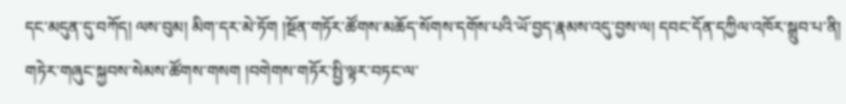དང་མདུན་དུ་བཀོད། ལས་བུམ། མིག་དར་མེ་ཏོག །སྔོན་གཏོར་ཚོགས་མཆོད་སོགས་དགོས་པའི་ཡོ་བྱད་རྣམས་འདུ་བྱས་ལ། དབང་དོན་དཀྱིལ་འཁོར་སྒྲུབ་པ་ནི། གཏེར་གཞུང་སྐྱབས་སེམས་ཚོགས་གསག །བགེགས་གཏོར་སྤྱི་ལྟར་བཏང་ལ་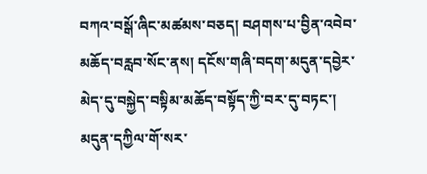བཀའ་བསྒོ་ཞིང་མཚམས་བཅད། བཤགས་པ་བྱིན་འབེབ་མཆོད་བརླབ་སོང་ནས། དངོས་གཞི་བདག་མདུན་དབྱེར་མེད་དུ་བསྐྱེད་བསྟིམ་མཆོད་བསྟོད་ཀྱི་བར་དུ་བཏང་། མདུན་དཀྱིལ་གོ་སར་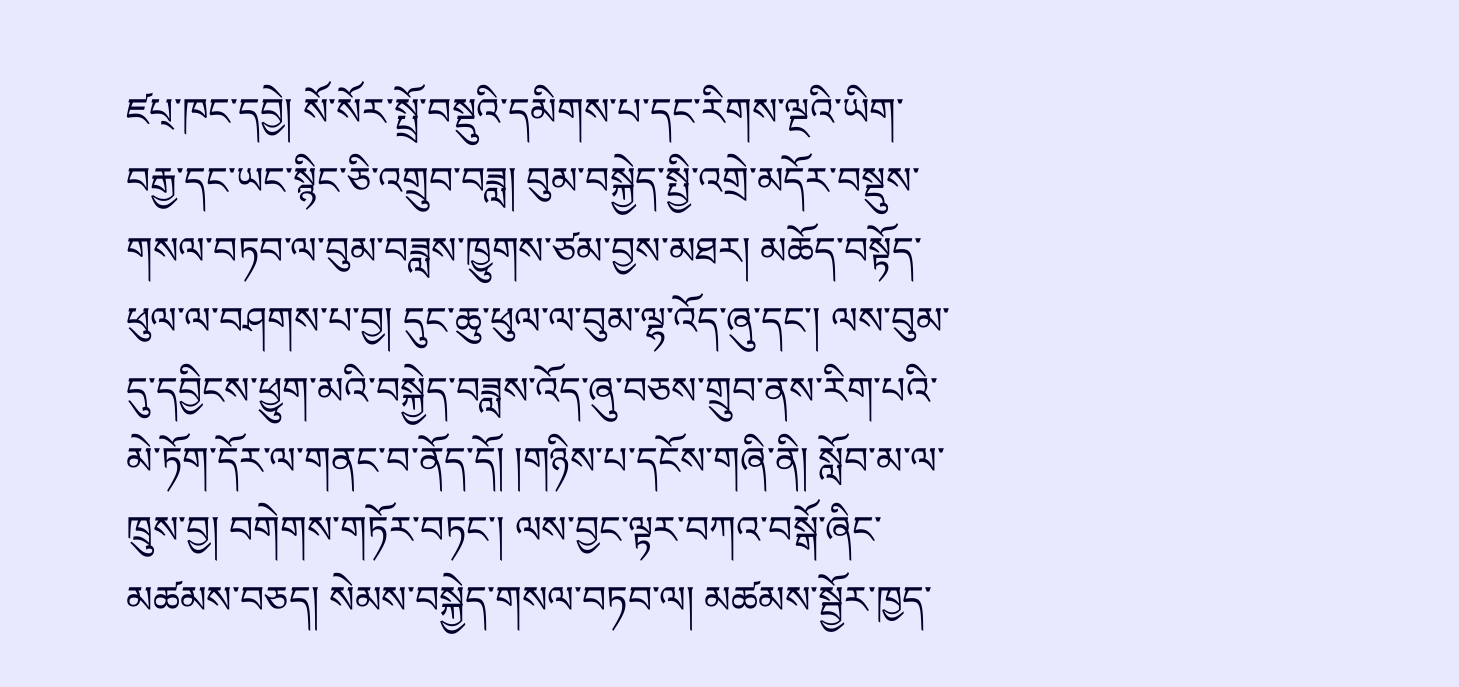ཛཔ྄་ཁང་དབྱེ། སོ་སོར་སྤྲོ་བསྡུའི་དམིགས་པ་དང་རིགས་ལྔའི་ཡིག་བརྒྱ་དང་ཡང་སྙིང་ཅི་འགྲུབ་བཟླ། བུམ་བསྐྱེད་སྤྱི་འགྲེ་མདོར་བསྡུས་གསལ་བཏབ་ལ་བུམ་བཟླས་ཁྱུགས་ཙམ་བྱས་མཐར། མཆོད་བསྟོད་ཕུལ་ལ་བཤགས་པ་བྱ། དུང་ཆུ་ཕུལ་ལ་བུམ་ལྷ་འོད་ཞུ་དང་། ལས་བུམ་དུ་དབྱིངས་ཕྱུག་མའི་བསྐྱེད་བཟླས་འོད་ཞུ་བཅས་གྲུབ་ནས་རིག་པའི་མེ་ཏོག་དོར་ལ་གནང་བ་ནོད་དོ། །གཉིས་པ་དངོས་གཞི་ནི། སློབ་མ་ལ་ཁྲུས་བྱ། བགེགས་གཏོར་བཏང་། ལས་བྱང་ལྟར་བཀའ་བསྒོ་ཞིང་མཚམས་བཅད། སེམས་བསྐྱེད་གསལ་བཏབ་ལ། མཚམས་སྦྱོར་ཁྱད་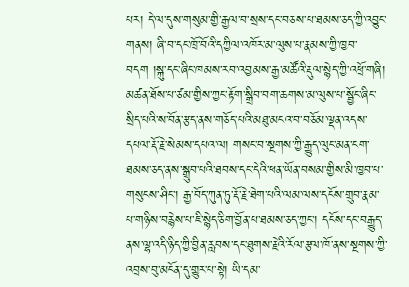པར། དེ་ལ་དུས་གསུམ་གྱི་རྒྱལ་བ་སྲས་དང་བཅས་པ་ཐམས་ཅད་ཀྱི་འབྱུང་གནས། ཞི་བ་དང་ཁྲོ་བོའི་དཀྱིལ་འཁོར་མ་ལུས་པ་རྣམས་ཀྱི་ཁྱབ་བདག །སྐུ་དང་ཞིང་ཁམས་རབ་འབྱམས་རྒྱ་མཚོའི་རྡུལ་སྙེད་ཀྱི་འཕྲོ་གཞི། མཚན་ཐོས་པ་ཙམ་གྱིས་ཀྱང་རྟོག་སྒྲིབ་བག་ཆགས་མ་ལུས་པ་སྦྱོང་ཞིང་སྲིད་པའི་ས་བོན་རྩད་ནས་གཅོད་པའི་མཐུ་མངའ་བ་བཅོམ་ལྡན་འདས་དཔལ་རྡོ་རྗེ་སེམས་དཔའ་ལ། གསང་བ་སྔགས་ཀྱི་རྒྱུད་ལུང་མན་ངག་ཐམས་ཅད་ནས་སྒྲུབ་པའི་ཐབས་དང་དེའི་ཕན་ཡོན་བསམ་གྱིས་མི་ཁྱབ་པ་གསུངས་ཤིང་། རྒྱ་བོད་ཀུན་ཏུ་རྡོ་རྗེ་ཐེག་པའི་ལམ་ལས་དངོས་གྲུབ་རྣམ་པ་གཉིས་བརྙེས་པ་ཇི་སྙེད་ཅིག་བྱོན་པ་ཐམས་ཅད་ཀྱང་། དངོས་དང་བརྒྱུད་ནས་ལྷ་འདི་ཉིད་ཀྱི་བྱིན་རླབས་དང་ཐུགས་རྗེའི་རོལ་རྩལ་ཁོ་ནས་སྔགས་ཀྱི་འབྲས་བུ་མངོན་དུ་གྱུར་པ་སྟེ། ཡི་དམ་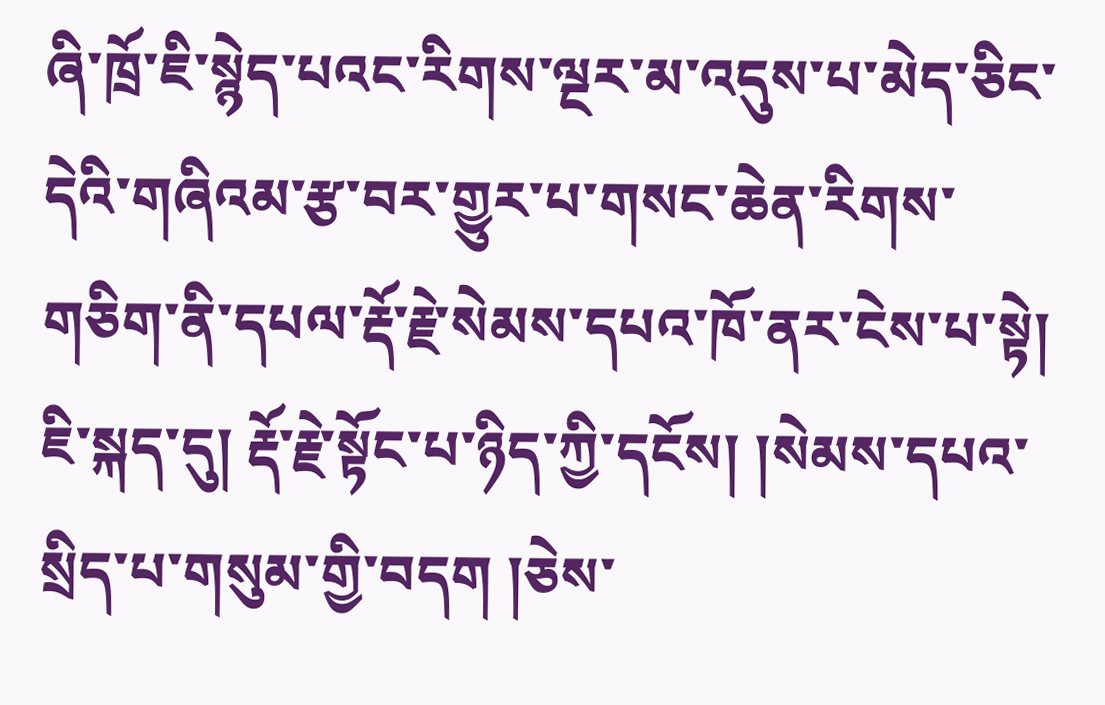ཞི་ཁྲོ་ཇི་སྙེད་པའང་རིགས་ལྔར་མ་འདུས་པ་མེད་ཅིང་དེའི་གཞིའམ་རྩ་བར་གྱུར་པ་གསང་ཆེན་རིགས་གཅིག་ནི་དཔལ་རྡོ་རྗེ་སེམས་དཔའ་ཁོ་ནར་ངེས་པ་སྟེ། ཇི་སྐད་དུ། རྡོ་རྗེ་སྟོང་པ་ཉིད་ཀྱི་དངོས། །སེམས་དཔའ་སྲིད་པ་གསུམ་གྱི་བདག །ཅེས་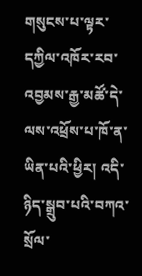གསུངས་པ་ལྟར་དཀྱིལ་འཁོར་རབ་འབྱམས་རྒྱ་མཚོ་དེ་ལས་འཕྲོས་པ་ཁོ་ན་ཡིན་པའི་ཕྱིར། འདི་ཉིད་སྒྲུབ་པའི་བཀའ་སྲོལ་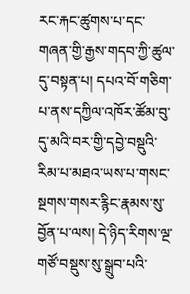རང་རྐང་ཚུགས་པ་དང་གཞན་གྱི་རྒྱས་གདབ་ཀྱི་ཚུལ་དུ་བསྟན་པ། དཔའ་བོ་གཅིག་པ་ནས་དཀྱིལ་འཁོར་ཚོམ་བུ་དུ་མའི་བར་གྱི་དབྱེ་བསྡུའི་རིམ་པ་མཐའ་ཡས་པ་གསང་སྔགས་གསར་རྙིང་རྣམས་སུ་བྱོན་པ་ལས། དེ་ཉིད་རིགས་ལྔ་གཙོ་བསྡུས་སུ་སྒྲུབ་པའི་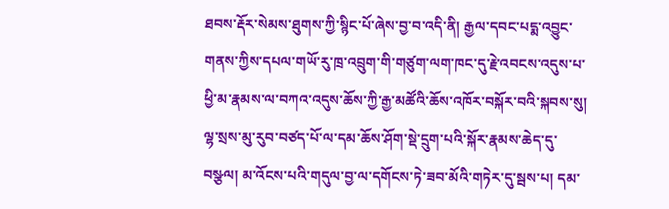ཐབས་རྡོར་སེམས་ཐུགས་ཀྱི་སྙིང་པོ་ཞེས་བྱ་བ་འདི་ནི། རྒྱལ་དབང་པདྨ་འབྱུང་གནས་ཀྱིས་དཔལ་གཡོ་རུ་ཁྲ་འབྲུག་གི་གཙུག་ལག་ཁང་དུ་རྗེ་འབངས་འདུས་པ་ཕྱི་མ་རྣམས་ལ་བཀའ་འདུས་ཆོས་ཀྱི་རྒྱ་མཚོའི་ཆོས་འཁོར་བསྐོར་བའི་སྐབས་སུ། ལྷ་སྲས་མུ་རུབ་བཙད་པོ་ལ་དམ་ཆོས་ཤོག་སྡེ་དྲུག་པའི་སྐོར་རྣམས་ཆེད་དུ་བསྩལ། མ་འོངས་པའི་གདུལ་བྱ་ལ་དགོངས་ཏེ་ཟབ་མོའི་གཏེར་དུ་སྦས་པ། དམ་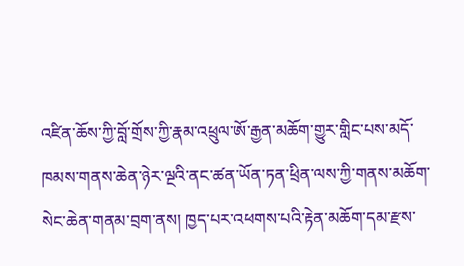འཛིན་ཆོས་ཀྱི་བློ་གྲོས་ཀྱི་རྣམ་འཕྲུལ་ཨོ་རྒྱན་མཆོག་གྱུར་གླིང་པས་མདོ་ཁམས་གནས་ཆེན་ཉེར་ལྔའི་ནང་ཚན་ཡོན་ཏན་ཕྲིན་ལས་ཀྱི་གནས་མཆོག་སེང་ཆེན་གནམ་བྲག་ནས། ཁྱད་པར་འཕགས་པའི་རྟེན་མཆོག་དམ་རྫས་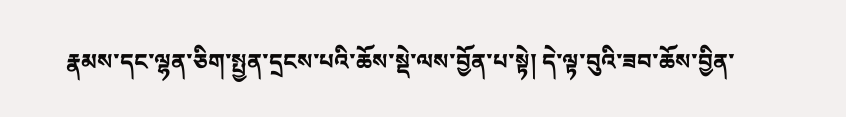རྣམས་དང་ལྷན་ཅིག་སྤྱན་དྲངས་པའི་ཆོས་སྡེ་ལས་བྱོན་པ་སྟེ། དེ་ལྟ་བུའི་ཟབ་ཆོས་བྱིན་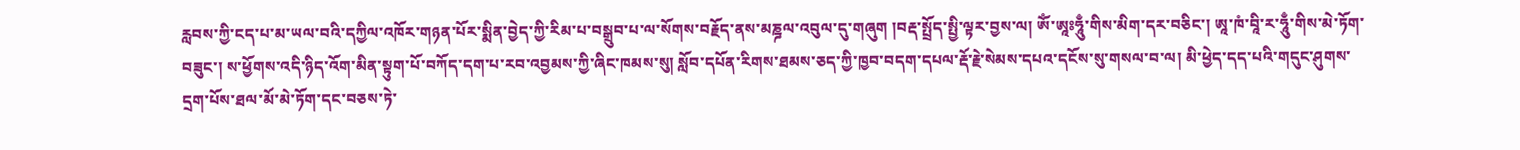རླབས་ཀྱི་ངད་པ་མ་ཡལ་བའི་དཀྱིལ་འཁོར་གཉན་པོར་སྨིན་བྱེད་ཀྱི་རིམ་པ་བསྒྲུབ་པ་ལ་སོགས་བརྗོད་ནས་མཎྜལ་འབུལ་དུ་གཞུག །བརྡ་སྤྲོད་སྤྱི་ལྟར་བྱས་ལ། ཨོཾ་ཨཱཿཧཱུྃ་གིས་མིག་དར་བཅིང་། ཨཱ་ཁཾ་བཱི་ར་ཧཱུྃ་གིས་མེ་ཏོག་བཟུང་། ས་ཕྱོགས་འདི་ཉིད་འོག་མིན་སྟུག་པོ་བཀོད་དག་པ་རབ་འབྱམས་ཀྱི་ཞིང་ཁམས་སུ། སློབ་དཔོན་རིགས་ཐམས་ཅད་ཀྱི་ཁྱབ་བདག་དཔལ་རྡོ་རྗེ་སེམས་དཔའ་དངོས་སུ་གསལ་བ་ལ། མི་ཕྱེད་དད་པའི་གདུང་ཤུགས་དྲག་པོས་ཐལ་མོ་མེ་ཏོག་དང་བཅས་ཏེ་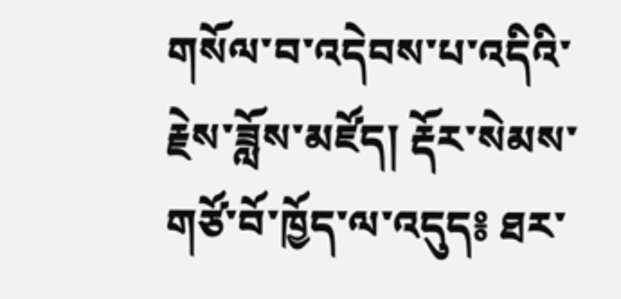གསོལ་བ་འདེབས་པ་འདིའི་རྗེས་ཟློས་མཛོད། རྡོར་སེམས་གཙོ་བོ་ཁྱོད་ལ་འདུད༔ ཐར་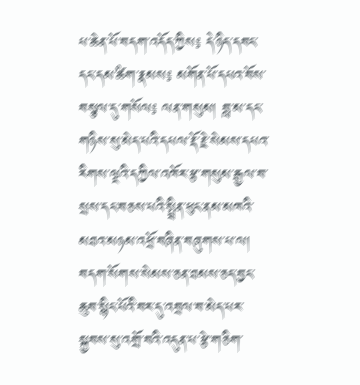པ་ཆེན་པོ་བདག་འདོད་ཀྱིས༔ དེ་ཉིད་དབང་དང་དམ་ཚིག་རྣམས༔ མགོན་པོ་དཔའ་བོས་བསྩལ་དུ་གསོལ༔ ལན་གསུམ། བླ་མ་དང་གཉིས་སུ་མེད་པའི་དཔལ་རྡོ་རྗེ་སེམས་དཔའ་རིགས་ལྔའི་དཀྱིལ་འཁོར་རྩ་གསུམ་རྒྱལ་བ་སྲས་དང་བཅས་པའི་སྤྲིན་ཕུང་ནམ་མཁའི་མཐའ་མཉམ་འཕྲོ་བཞིན་བཞུགས་པ་ལ། བདག་སོགས་སེམས་ཅན་ཐམས་ཅད་བྱང་ཆུབ་སྙིང་པོའི་བར་དུ་འབྲལ་བ་མེད་པར་སྐྱབས་སུ་འགྲོ་བའི་འདུན་པ་རྩེ་གཅིག་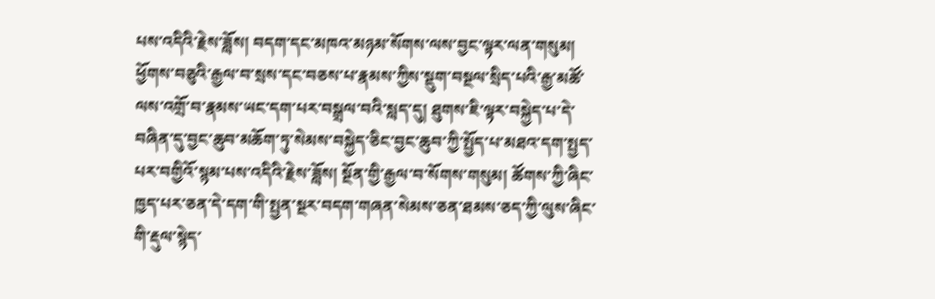པས་འདིའི་རྗེས་ཟློས། བདག་དང་མཁའ་མཉམ་སོགས་ལས་བྱང་ལྟར་ལན་གསུམ། ཕྱོགས་བཅུའི་རྒྱལ་བ་སྲས་དང་བཅས་པ་རྣམས་ཀྱིས་སྡུག་བསྔལ་སྲིད་པའི་རྒྱ་མཚོ་ལས་འགྲོ་བ་རྣམས་ཡང་དག་པར་བསྒྲལ་བའི་སླད་དུ། ཐུགས་ཇི་ལྟར་བསྐྱེད་པ་དེ་བཞིན་དུ་བྱང་ཆུབ་མཆོག་ཏུ་སེམས་བསྐྱེད་ཅིང་བྱང་ཆུབ་ཀྱི་སྤྱོད་པ་མཐའ་དག་སྤྱད་པར་བགྱིའོ་སྙམ་པས་འདིའི་རྗེས་ཟློས། སྔོན་གྱི་རྒྱལ་བ་སོགས་གསུམ། ཚོགས་ཀྱི་ཞིང་ཁྱད་པར་ཅན་དེ་དག་གི་སྤྱན་སྔར་བདག་གཞན་སེམས་ཅན་ཐམས་ཅད་ཀྱི་ལུས་ཞིང་གི་རྡུལ་སྙེད་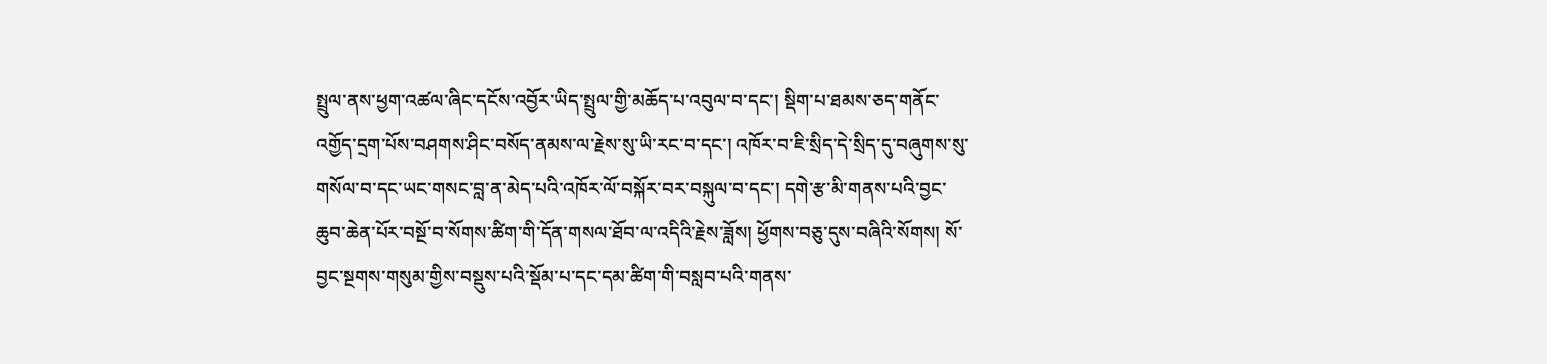སྤྲུལ་ནས་ཕྱག་འཚལ་ཞིང་དངོས་འབྱོར་ཡིད་སྤྲུལ་གྱི་མཆོད་པ་འབུལ་བ་དང་། སྡིག་པ་ཐམས་ཅད་གནོང་འགྱོད་དྲག་པོས་བཤགས་ཤིང་བསོད་ནམས་ལ་རྗེས་སུ་ཡི་རང་བ་དང་། འཁོར་བ་ཇི་སྲིད་དེ་སྲིད་དུ་བཞུགས་སུ་གསོལ་བ་དང་ཡང་གསང་བླ་ན་མེད་པའི་འཁོར་ལོ་བསྐོར་བར་བསྐུལ་བ་དང་། དགེ་རྩ་མི་གནས་པའི་བྱང་ཆུབ་ཆེན་པོར་བསྔོ་བ་སོགས་ཚིག་གི་དོན་གསལ་ཐོབ་ལ་འདིའི་རྗེས་ཟློས། ཕྱོགས་བཅུ་དུས་བཞིའི་སོགས། སོ་བྱང་སྔགས་གསུམ་གྱིས་བསྡུས་པའི་སྡོམ་པ་དང་དམ་ཚིག་གི་བསླབ་པའི་གནས་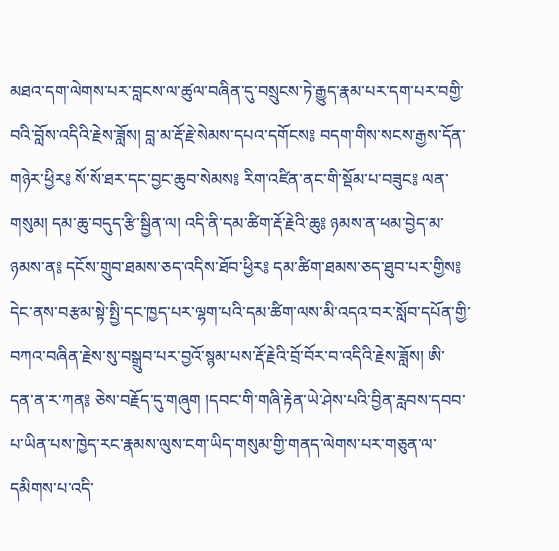མཐའ་དག་ལེགས་པར་བླངས་ལ་ཚུལ་བཞིན་དུ་བསྲུངས་ཏེ་རྒྱུད་རྣམ་པར་དག་པར་བགྱི་བའི་བློས་འདིའི་རྗེས་ཟློས། བླ་མ་རྡོ་རྗེ་སེམས་དཔའ་དགོངས༔ བདག་གིས་སངས་རྒྱས་དོན་གཉེར་ཕྱིར༔ སོ་སོ་ཐར་དང་བྱང་ཆུབ་སེམས༔ རིག་འཛིན་ནང་གི་སྡོམ་པ་བཟུང༔ ལན་གསུམ། དམ་ཆུ་བདུད་རྩི་སྦྱིན་ལ། འདི་ནི་དམ་ཚིག་རྡོ་རྗེའི་ཆུ༔ ཉམས་ན་ཕམ་བྱེད་མ་ཉམས་ན༔ དངོས་གྲུབ་ཐམས་ཅད་འདིས་ཐོབ་ཕྱིར༔ དམ་ཚིག་ཐམས་ཅད་ཐུབ་པར་གྱིས༔ དེང་ནས་བརྩམ་སྟེ་སྤྱི་དང་ཁྱད་པར་ལྷག་པའི་དམ་ཚིག་ལས་མི་འདའ་བར་སློབ་དཔོན་གྱི་བཀའ་བཞིན་རྗེས་སུ་བསྒྲུབ་པར་བྱའོ་སྙམ་པས་རྡོ་རྗེའི་བྲོ་བོར་བ་འདིའི་རྗེས་ཟློས། ཨི་དན་ན་ར་ཀན༔ ཅེས་བརྗོད་དུ་གཞུག །དབང་གི་གཞི་རྟེན་ཡེ་ཤེས་པའི་བྱིན་རླབས་དབབ་པ་ཡིན་པས་ཁྱེད་རང་རྣམས་ལུས་ངག་ཡིད་གསུམ་གྱི་གནད་ལེགས་པར་གཅུན་ལ་དམིགས་པ་འདི་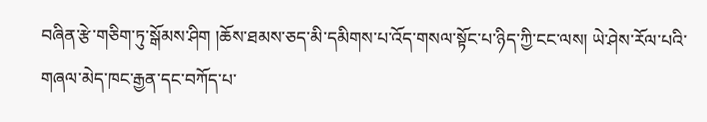བཞིན་རྩེ་གཅིག་ཏུ་སྒོམས་ཤིག །ཆོས་ཐམས་ཅད་མི་དམིགས་པ་འོད་གསལ་སྟོང་པ་ཉིད་ཀྱི་ངང་ལས། ཡེ་ཤེས་རོལ་པའི་གཞལ་མེད་ཁང་རྒྱན་དང་བཀོད་པ་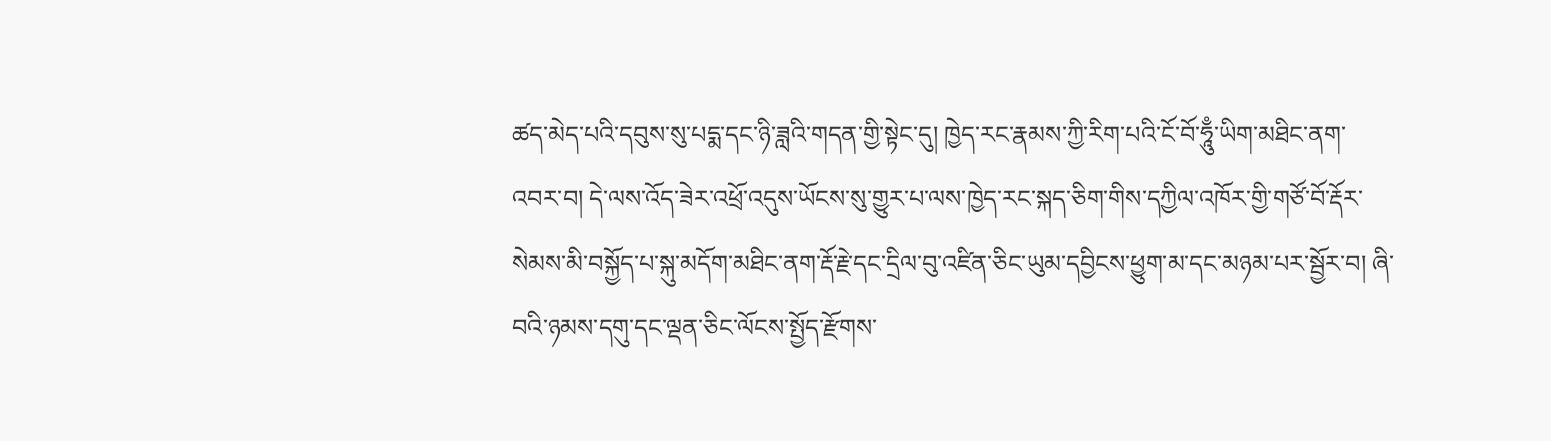ཚད་མེད་པའི་དབུས་སུ་པདྨ་དང་ཉི་ཟླའི་གདན་གྱི་སྟེང་དུ། ཁྱེད་རང་རྣམས་ཀྱི་རིག་པའི་ངོ་བོ་ཧཱུྃ་ཡིག་མཐིང་ནག་འབར་བ། དེ་ལས་འོད་ཟེར་འཕྲོ་འདུས་ཡོངས་སུ་གྱུར་པ་ལས་ཁྱེད་རང་སྐད་ཅིག་གིས་དཀྱིལ་འཁོར་གྱི་གཙོ་བོ་རྡོར་སེམས་མི་བསྐྱོད་པ་སྐུ་མདོག་མཐིང་ནག་རྡོ་རྗེ་དང་དྲིལ་བུ་འཛིན་ཅིང་ཡུམ་དབྱིངས་ཕྱུག་མ་དང་མཉམ་པར་སྦྱོར་བ། ཞི་བའི་ཉམས་དགུ་དང་ལྡན་ཅིང་ལོངས་སྤྱོད་རྫོགས་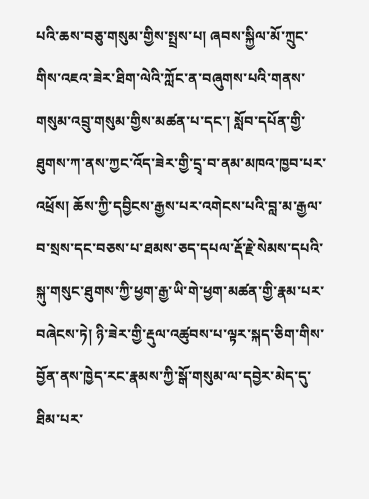པའི་ཆས་བཅུ་གསུམ་གྱིས་སྤྲས་པ། ཞབས་སྐྱིལ་མོ་ཀྲུང་གིས་འཇའ་ཟེར་ཐིག་ལེའི་ཀློང་ན་བཞུགས་པའི་གནས་གསུམ་འབྲུ་གསུམ་གྱིས་མཚན་པ་དང་། སློབ་དཔོན་གྱི་ཐུགས་ཀ་ནས་ཀྱང་འོད་ཟེར་གྱི་དྲྭ་བ་ནམ་མཁའ་ཁྱབ་པར་འཕྲོས། ཆོས་ཀྱི་དབྱིངས་རྒྱས་པར་འགེངས་པའི་བླ་མ་རྒྱལ་བ་སྲས་དང་བཅས་པ་ཐམས་ཅད་དཔལ་རྡོ་རྗེ་སེམས་དཔའི་སྐུ་གསུང་ཐུགས་ཀྱི་ཕྱག་རྒྱ་ཡི་གེ་ཕྱག་མཚན་གྱི་རྣམ་པར་བཞེངས་ཏེ། ཉི་ཟེར་གྱི་རྡུལ་འཚུབས་པ་ལྟར་སྐད་ཅིག་གིས་བྱོན་ནས་ཁྱེད་རང་རྣམས་ཀྱི་སྒོ་གསུམ་ལ་དབྱེར་མེད་དུ་ཐིམ་པར་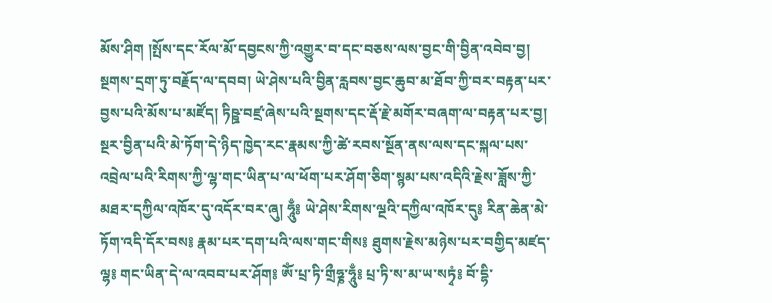མོས་ཤིག །སྤོས་དང་རོལ་མོ་དབྱངས་ཀྱི་འགྱུར་བ་དང་བཅས་ལས་བྱང་གི་བྱིན་འབེབ་བྱ། སྔགས་དྲག་ཏུ་བརྗོད་ལ་དབབ། ཡེ་ཤེས་པའི་བྱིན་རླབས་བྱང་ཆུབ་མ་ཐོབ་ཀྱི་བར་བརྟན་པར་བྱས་པའི་མོས་པ་མཛོད། ཏིཥྛ་བཛྲ་ཞེས་པའི་སྔགས་དང་རྡོ་རྗེ་མགོར་བཞག་ལ་བརྟན་པར་བྱ། སྔར་བྱིན་པའི་མེ་ཏོག་དེ་ཉིད་ཁྱེད་རང་རྣམས་ཀྱི་ཚེ་རབས་སྔོན་ནས་ལས་དང་སྐལ་པས་འབྲེལ་པའི་རིགས་ཀྱི་ལྷ་གང་ཡིན་པ་ལ་ཕོག་པར་ཤོག་ཅིག་སྙམ་པས་འདིའི་རྗེས་ཟློས་ཀྱི་མཐར་དཀྱིལ་འཁོར་དུ་འདོར་བར་ཞུ། ཧཱུྃ༔ ཡེ་ཤེས་རིགས་ལྔའི་དཀྱིལ་འཁོར་དུ༔ རིན་ཆེན་མེ་ཏོག་འདི་དོར་བས༔ རྣམ་པར་དག་པའི་ལས་གང་གིས༔ ཐུགས་རྗེས་མཉེས་པར་བགྱིད་མཛད་ལྷ༔ གང་ཡིན་དེ་ལ་འབབ་པར་ཤོག༔ ཨོཾ་པྲ་ཏི་གྲྀཧྞ་ཧཱུྃ༔ པྲ་ཏི་ས་མ་ཡ་སཏྭཾ༔ བོ་དྷི་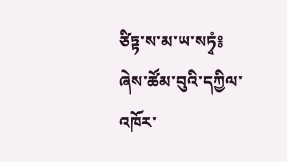ཙིཏྟ་ས་མ་ཡ་སཏྭཾ༔ ཞེས་ཚོམ་བུའི་དཀྱིལ་འཁོར་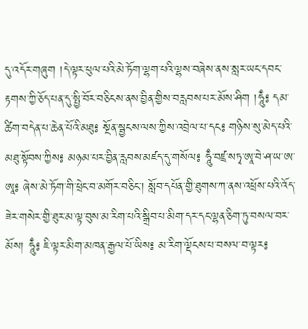དུ་འདོར་གཞུག །དེ་ལྟར་ཕུལ་པའི་མེ་ཏོག་ལྷག་པའི་ལྷས་བཞེས་ནས་སླར་ཡང་དབང་རྟགས་ཀྱི་ཅོད་པན་དུ་སྤྱི་བོར་བཅིངས་ནས་བྱིན་གྱིས་བརླབས་པར་མོས་ཤིག །ཧཱུྃ༔ དམ་ཚིག་བདེན་པ་ཆེན་པོའི་མཐུ༔ སྔོན་སྦྱངས་ལས་ཀྱིས་འབྲེལ་པ་དང༔ གཉིས་སུ་མེད་པའི་མཐུ་སྟོབས་ཀྱིས༔ མཉམ་པར་བྱིན་རླབས་མཛད་དུ་གསོལ༔ ཧཱུྃ་བཛྲ་སཏྭ་ཨཱ་བེ་ཤ་ཡ་ཨ་ཨཱ༔ ཞེས་མེ་ཏོག་གི་ཕྲེང་བ་མགོར་བཅིང་། སློབ་དཔོན་གྱི་ཐུགས་ཀ་ནས་འཕྲོས་པའི་འོད་ཟེར་གསེར་གྱི་ཐུར་མ་ལྟ་བུས་མ་རིག་པའི་སྒྲིབ་པ་མིག་དར་དང་ལྷན་ཅིག་ཏུ་བསལ་བར་མོས། ཧཱུྃ༔ ཇི་ལྟར་མིག་མཁན་རྒྱལ་པོ་ཡིས༔ མ་རིག་ལྡོངས་པ་བསལ་བ་ལྟར༔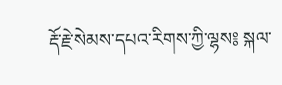རྡོ་རྗེ་སེམས་དཔའ་རིགས་ཀྱི་ལྷས༔ སྐལ་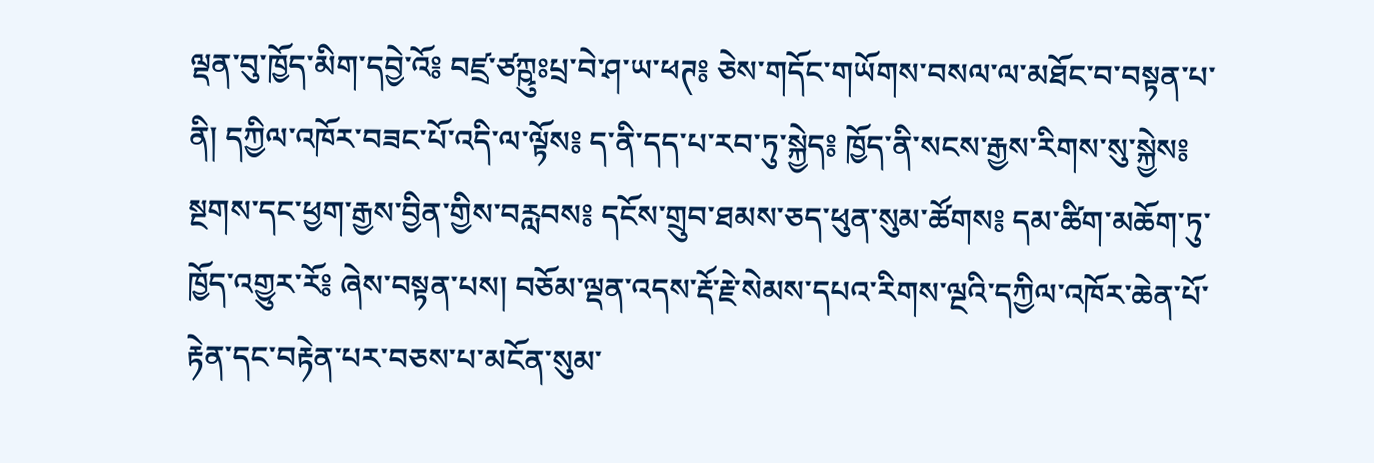ལྡན་བུ་ཁྱོད་མིག་དབྱེ་འོ༔ བཛྲ་ཙཀྵུཿཔྲ་བེ་ཤ་ཡ་ཕཊ༔ ཅེས་གདོང་གཡོགས་བསལ་ལ་མཐོང་བ་བསྟན་པ་ནི། དཀྱིལ་འཁོར་བཟང་པོ་འདི་ལ་ལྟོས༔ ད་ནི་དད་པ་རབ་ཏུ་སྐྱེད༔ ཁྱོད་ནི་སངས་རྒྱས་རིགས་སུ་སྐྱེས༔ སྔགས་དང་ཕྱག་རྒྱས་བྱིན་གྱིས་བརླབས༔ དངོས་གྲུབ་ཐམས་ཅད་ཕུན་སུམ་ཚོགས༔ དམ་ཚིག་མཆོག་ཏུ་ཁྱོད་འགྱུར་རོ༔ ཞེས་བསྟན་པས། བཅོམ་ལྡན་འདས་རྡོ་རྗེ་སེམས་དཔའ་རིགས་ལྔའི་དཀྱིལ་འཁོར་ཆེན་པོ་རྟེན་དང་བརྟེན་པར་བཅས་པ་མངོན་སུམ་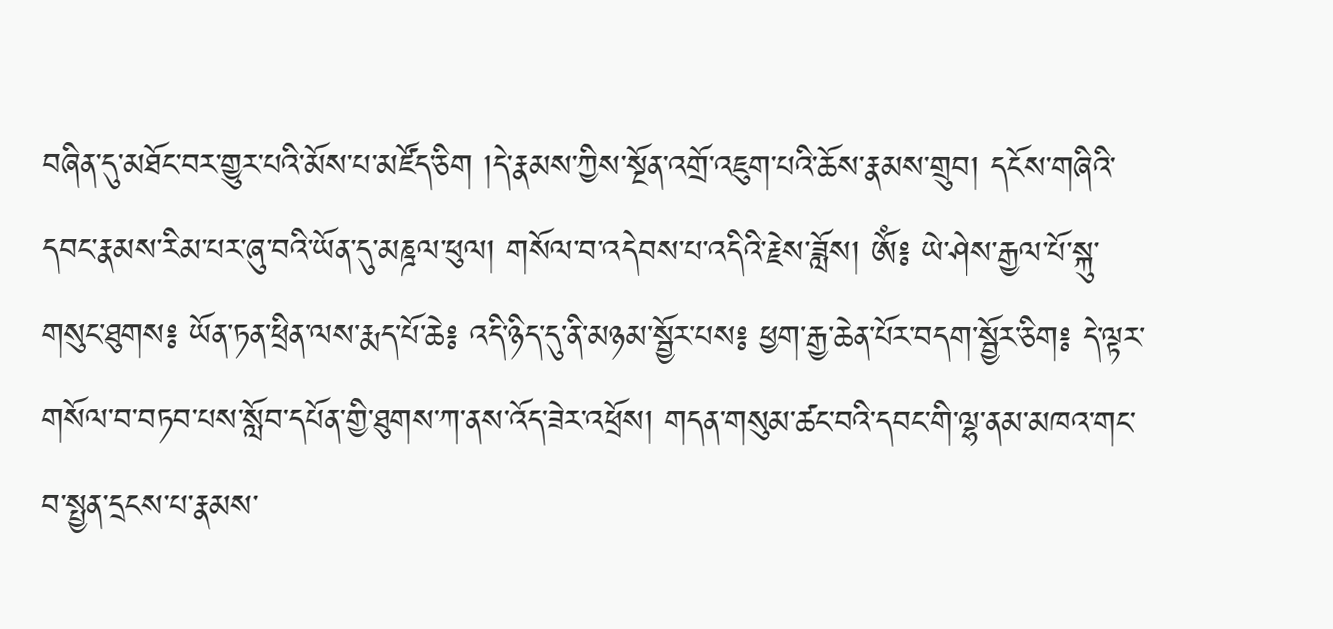བཞིན་དུ་མཐོང་བར་གྱུར་པའི་མོས་པ་མཛོད་ཅིག །དེ་རྣམས་ཀྱིས་སྔོན་འགྲོ་འཇུག་པའི་ཆོས་རྣམས་གྲུབ། དངོས་གཞིའི་དབང་རྣམས་རིམ་པར་ཞུ་བའི་ཡོན་དུ་མཎྜལ་ཕུལ། གསོལ་བ་འདེབས་པ་འདིའི་རྗེས་ཟློས། ཨོཾ༔ ཡེ་ཤེས་རྒྱལ་པོ་སྐུ་གསུང་ཐུགས༔ ཡོན་ཏན་ཕྲིན་ལས་རྨད་པོ་ཆེ༔ འདི་ཉིད་དུ་ནི་མཉམ་སྦྱོར་པས༔ ཕྱག་རྒྱ་ཆེན་པོར་བདག་སྦྱོར་ཅིག༔ དེ་ལྟར་གསོལ་བ་བཏབ་པས་སློབ་དཔོན་གྱི་ཐུགས་ཀ་ནས་འོད་ཟེར་འཕྲོས། གདན་གསུམ་ཚང་བའི་དབང་གི་ལྷ་ནམ་མཁའ་གང་བ་སྤྱན་དྲངས་པ་རྣམས་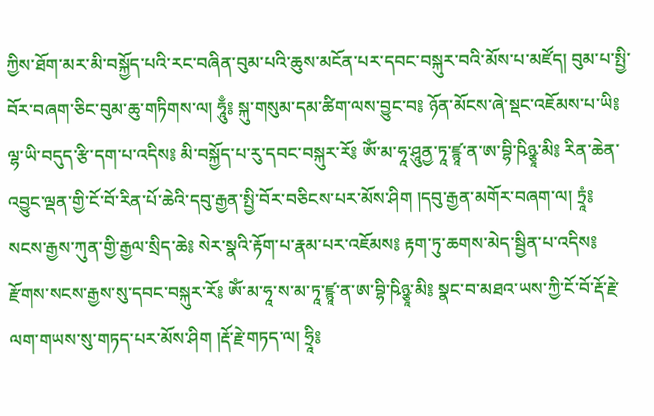ཀྱིས་ཐོག་མར་མི་བསྐྱོད་པའི་རང་བཞིན་བུམ་པའི་ཆུས་མངོན་པར་དབང་བསྐུར་བའི་མོས་པ་མཛོད། བུམ་པ་སྤྱི་བོར་བཞག་ཅིང་བུམ་ཆུ་གཏིགས་ལ། ཧཱུྃ༔ སྐུ་གསུམ་དམ་ཚིག་ལས་བྱུང་བ༔ ཉོན་མོངས་ཞེ་སྡང་འཇོམས་པ་ཡི༔ ལྷ་ཡི་བདུད་རྩི་དག་པ་འདིས༔ མི་བསྐྱོད་པ་རུ་དབང་བསྐུར་རོ༔ ཨོཾ་མ་ཧཱ་ཤཱུནྱ་ཏཱ་ཛྙཱ་ན་ཨ་བྷི་ཥིཉྩཱ་མི༔ རིན་ཆེན་འབྱུང་ལྡན་གྱི་ངོ་བོ་རིན་པོ་ཆེའི་དབུ་རྒྱན་སྤྱི་བོར་བཅིངས་པར་མོས་ཤིག །དབུ་རྒྱན་མགོར་བཞག་ལ། ཏྲཱཾ༔ སངས་རྒྱས་ཀུན་གྱི་རྒྱལ་སྲིད་ཆེ༔ སེར་སྣའི་རྟོག་པ་རྣམ་པར་འཇོམས༔ རྟག་ཏུ་ཆགས་མེད་སྦྱིན་པ་འདིས༔ རྫོགས་སངས་རྒྱས་སུ་དབང་བསྐུར་རོ༔ ཨོཾ་མ་ཧཱ་ས་མ་ཏཱ་ཛྙཱ་ན་ཨ་བྷི་ཥིཉྩཱ་མི༔ སྣང་བ་མཐའ་ཡས་ཀྱི་ངོ་བོ་རྡོ་རྗེ་ལག་གཡས་སུ་གཏད་པར་མོས་ཤིག །རྡོ་རྗེ་གཏད་ལ། ཧྲཱི༔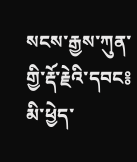སངས་རྒྱས་ཀུན་གྱི་རྡོ་རྗེའི་དབང༔ མི་ཕྱེད་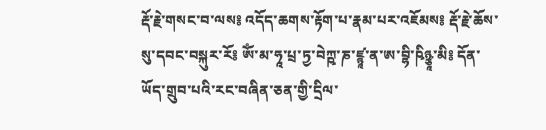རྡོ་རྗེ་གསང་བ་ལས༔ འདོད་ཆགས་རྟོག་པ་རྣམ་པར་འཇོམས༔ རྡོ་རྗེ་ཆོས་སུ་དབང་བསྐུར་རོ༔ ཨོཾ་མ་ཧཱ་པྲ་ཏྱ་བེཀྵ་ཎ་ཛྙཱ་ན་ཨ་བྷི་ཥིཉྩཱ་མི༔ དོན་ཡོད་གྲུབ་པའི་རང་བཞིན་ཅན་གྱི་དྲིལ་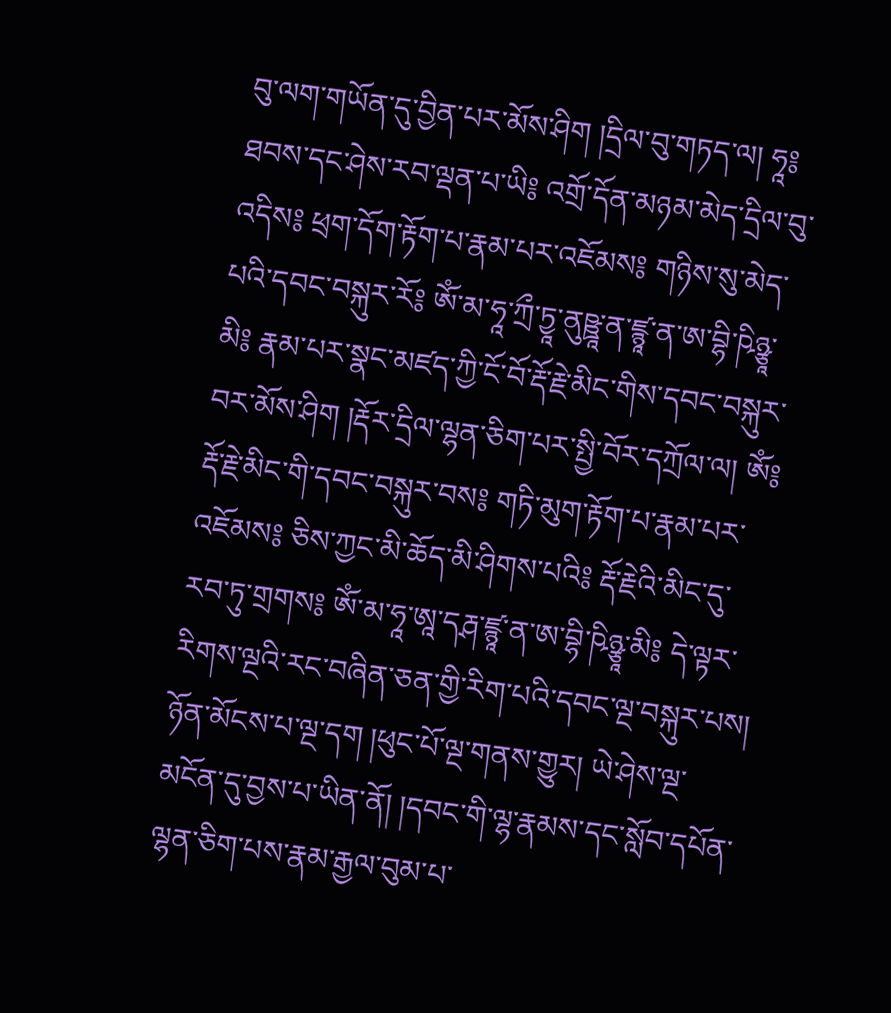བུ་ལག་གཡོན་དུ་བྱིན་པར་མོས་ཤིག །དྲིལ་བུ་གཏད་ལ། ཧཱ༔ ཐབས་དང་ཤེས་རབ་ལྡན་པ་ཡི༔ འགྲོ་དོན་མཉམ་མེད་དྲིལ་བུ་འདིས༔ ཕྲག་དོག་རྟོག་པ་རྣམ་པར་འཇོམས༔ གཉིས་སུ་མེད་པའི་དབང་བསྐུར་རོ༔ ཨོཾ་མ་ཧཱ་ཀྲྀ་ཏྱཱ་ནུཥྛཱ་ན་ཛྙཱ་ན་ཨ་བྷི་ཥིཉྩཱ་མི༔ རྣམ་པར་སྣང་མཛད་ཀྱི་ངོ་བོ་རྡོ་རྗེ་མིང་གིས་དབང་བསྐུར་བར་མོས་ཤིག །རྡོར་དྲིལ་ལྷན་ཅིག་པར་སྤྱི་བོར་དཀྲོལ་ལ། ཨོཾ༔ རྡོ་རྗེ་མིང་གི་དབང་བསྐུར་བས༔ གཏི་མུག་རྟོག་པ་རྣམ་པར་འཇོམས༔ ཅིས་ཀྱང་མི་ཆོད་མི་ཤིགས་པའི༔ རྡོ་རྗེའི་མིང་དུ་རབ་ཏུ་གྲགས༔ ཨོཾ་མ་ཧཱ་ཨཱ་དརྴ་ཛྙཱ་ན་ཨ་བྷི་ཥིཉྩཱ་མི༔ དེ་ལྟར་རིགས་ལྔའི་རང་བཞིན་ཅན་གྱི་རིག་པའི་དབང་ལྔ་བསྐུར་པས། ཉོན་མོངས་པ་ལྔ་དག །ཕུང་པོ་ལྔ་གནས་གྱུར། ཡེ་ཤེས་ལྔ་མངོན་དུ་བྱས་པ་ཡིན་ནོ། །དབང་གི་ལྷ་རྣམས་དང་སློབ་དཔོན་ལྷན་ཅིག་པས་རྣམ་རྒྱལ་བུམ་པ་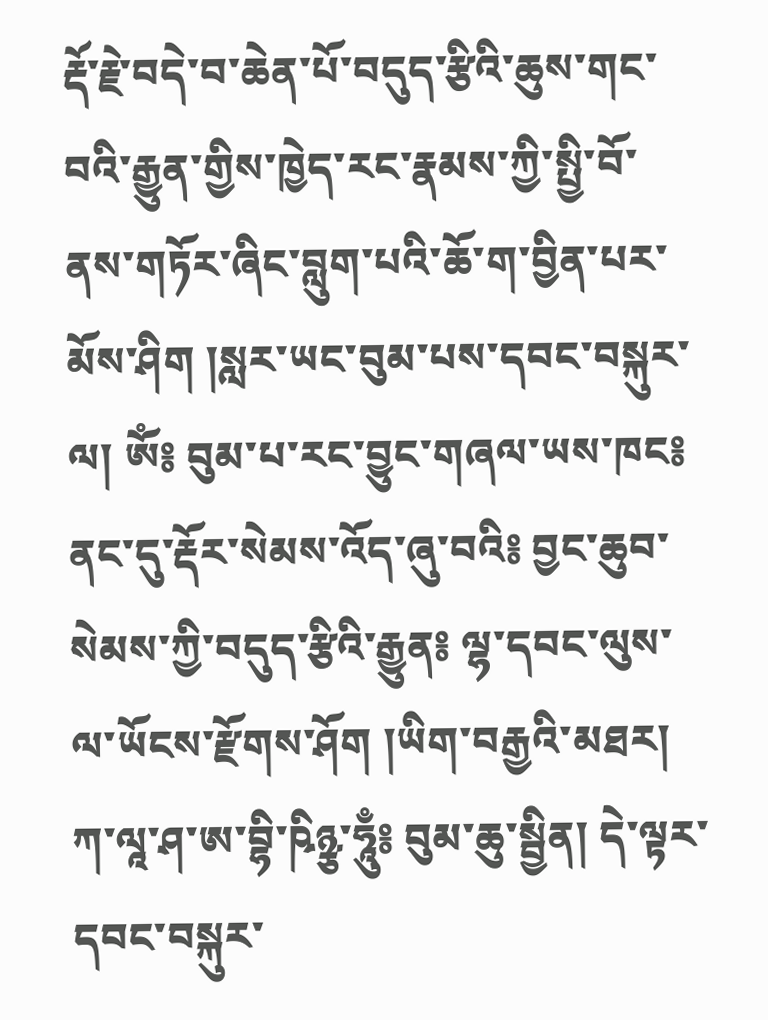རྡོ་རྗེ་བདེ་བ་ཆེན་པོ་བདུད་རྩིའི་ཆུས་གང་བའི་རྒྱུན་གྱིས་ཁྱེད་རང་རྣམས་ཀྱི་སྤྱི་བོ་ནས་གཏོར་ཞིང་བླུག་པའི་ཆོ་ག་བྱིན་པར་མོས་ཤིག །སླར་ཡང་བུམ་པས་དབང་བསྐུར་ལ། ཨོཾ༔ བུམ་པ་རང་བྱུང་གཞལ་ཡས་ཁང༔ ནང་དུ་རྡོར་སེམས་འོད་ཞུ་བའི༔ བྱང་ཆུབ་སེམས་ཀྱི་བདུད་རྩིའི་རྒྱུན༔ ལྷ་དབང་ལུས་ལ་ཡོངས་རྫོགས་ཤོག །ཡིག་བརྒྱའི་མཐར། ཀ་ལཱ་ཤ་ཨ་བྷི་ཥིཉྩ་ཧཱུྃ༔ བུམ་ཆུ་སྦྱིན། དེ་ལྟར་དབང་བསྐུར་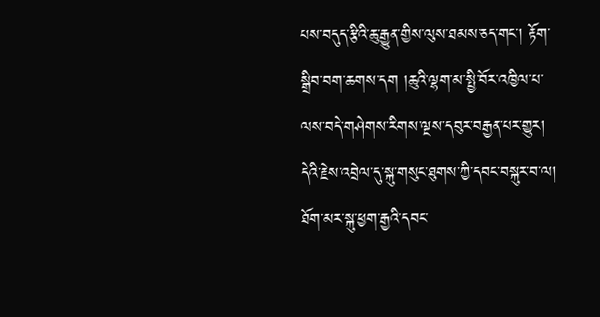པས་བདུད་རྩིའི་ཆུ་རྒྱུན་གྱིས་ལུས་ཐམས་ཅད་གང་། རྟོག་སྒྲིབ་བག་ཆགས་དག །ཆུའི་ལྷག་མ་སྤྱི་བོར་འཁྱིལ་པ་ལས་བདེ་གཤེགས་རིགས་ལྔས་དབུར་བརྒྱན་པར་གྱུར། དེའི་རྗེས་འབྲེལ་དུ་སྐུ་གསུང་ཐུགས་ཀྱི་དབང་བསྐུར་བ་ལ། ཐོག་མར་སྐུ་ཕྱག་རྒྱའི་དབང་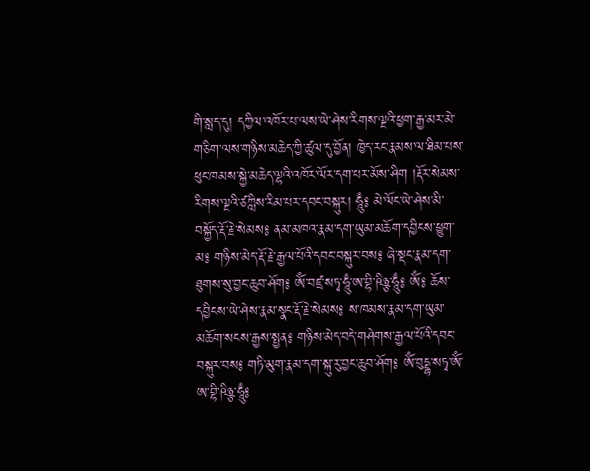གི་སླད་དུ། དཀྱིལ་འཁོར་པ་ལས་ཡེ་ཤེས་རིགས་ལྔའི་ཕྱག་རྒྱ་མར་མེ་གཅིག་ལས་གཉིས་མཆེད་ཀྱི་ཚུལ་དུ་བྱོན། ཁྱེད་རང་རྣམས་ལ་ཐིམ་པས་ཕུང་ཁམས་སྐྱེ་མཆེད་ལྷའི་འཁོར་ལོར་དག་པར་མོས་ཤིག །རྡོར་སེམས་རིགས་ལྔའི་ཙཀླིས་རིམ་པར་དབང་བསྐུར། ཧཱུྃ༔ མེ་ལོང་ཡེ་ཤེས་མི་བསྐྱོད་རྡོ་རྗེ་སེམས༔ ནམ་མཁའ་རྣམ་དག་ཡུམ་མཆོག་དབྱིངས་ཕྱུག་མ༔ གཉིས་མེད་རྡོ་རྗེ་རྒྱལ་པོའི་དབང་བསྐུར་བས༔ ཞེ་སྡང་རྣམ་དག་ཐུགས་སུ་བྱང་ཆུབ་ཤོག༔ ཨོཾ་བཛྲ་སཏྭ་ཧཱུྃ་ཨ་བྷི་ཥིཉྩ་ཧཱུྃ༔ ཨོཾ༔ ཆོས་དབྱིངས་ཡེ་ཤེས་རྣམ་སྣང་རྡོ་རྗེ་སེམས༔ ས་ཁམས་རྣམ་དག་ཡུམ་མཆོག་སངས་རྒྱས་སྤྱན༔ གཉིས་མེད་བདེ་གཤེགས་རྒྱལ་པོའི་དབང་བསྐུར་བས༔ གཏི་མུག་རྣམ་དག་སྐུ་རུ་བྱང་ཆུབ་ཤོག༔ ཨོཾ་བུདྡྷ་སཏྭ་ཨོཾ་ཨ་བྷི་ཥིཉྩ་ཧཱུྃ༔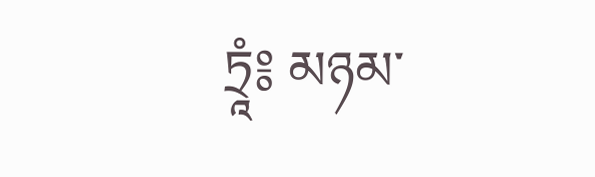ཏྲཱཾ༔ མཉམ་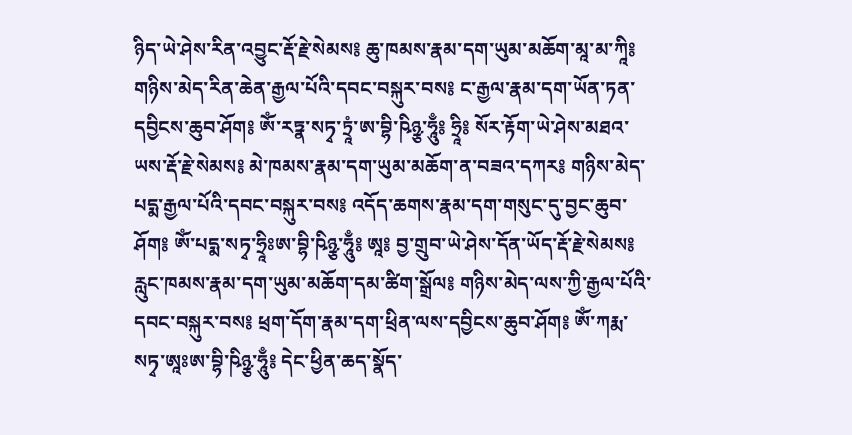ཉིད་ཡེ་ཤེས་རིན་འབྱུང་རྡོ་རྗེ་སེམས༔ ཆུ་ཁམས་རྣམ་དག་ཡུམ་མཆོག་མཱ་མ་ཀཱི༔ གཉིས་མེད་རིན་ཆེན་རྒྱལ་པོའི་དབང་བསྐུར་བས༔ ང་རྒྱལ་རྣམ་དག་ཡོན་ཏན་དབྱིངས་ཆུབ་ཤོག༔ ཨོཾ་རཏྣ་སཏྭ་ཏྲཱཾ་ཨ་བྷི་ཥིཉྩ་ཧཱུྃ༔ ཧྲཱི༔ སོར་རྟོག་ཡེ་ཤེས་མཐའ་ཡས་རྡོ་རྗེ་སེམས༔ མེ་ཁམས་རྣམ་དག་ཡུམ་མཆོག་ན་བཟའ་དཀར༔ གཉིས་མེད་པདྨ་རྒྱལ་པོའི་དབང་བསྐུར་བས༔ འདོད་ཆགས་རྣམ་དག་གསུང་དུ་བྱང་ཆུབ་ཤོག༔ ཨོཾ་པདྨ་སཏྭ་ཧྲཱིཿཨ་བྷི་ཥིཉྩ་ཧཱུྃ༔ ཨཱ༔ བྱ་གྲུབ་ཡེ་ཤེས་དོན་ཡོད་རྡོ་རྗེ་སེམས༔ རླུང་ཁམས་རྣམ་དག་ཡུམ་མཆོག་དམ་ཚིག་སྒྲོལ༔ གཉིས་མེད་ལས་ཀྱི་རྒྱལ་པོའི་དབང་བསྐུར་བས༔ ཕྲག་དོག་རྣམ་དག་ཕྲིན་ལས་དབྱིངས་ཆུབ་ཤོག༔ ཨོཾ་ཀརྨ་སཏྭ་ཨཱཿཨ་བྷི་ཥིཉྩ་ཧཱུྃ༔ དེང་ཕྱིན་ཆད་སྣོད་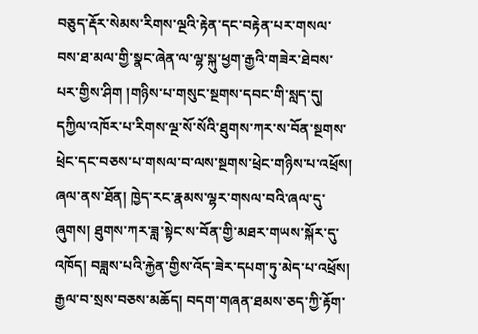བཅུད་རྡོར་སེམས་རིགས་ལྔའི་རྟེན་དང་བརྟེན་པར་གསལ་བས་ཐ་མལ་གྱི་སྣང་ཞེན་ལ་ལྷ་སྐུ་ཕྱག་རྒྱའི་གཟེར་ཐེབས་པར་གྱིས་ཤིག །གཉིས་པ་གསུང་སྔགས་དབང་གི་སླད་དུ། དཀྱིལ་འཁོར་པ་རིགས་ལྔ་སོ་སོའི་ཐུགས་ཀར་ས་བོན་སྔགས་ཕྲེང་དང་བཅས་པ་གསལ་བ་ལས་སྔགས་ཕྲེང་གཉིས་པ་འཕྲོས། ཞལ་ནས་ཐོན། ཁྱེད་རང་རྣམས་ལྷར་གསལ་བའི་ཞལ་དུ་ཞུགས། ཐུགས་ཀར་ཟླ་སྟེང་ས་བོན་གྱི་མཐར་གཡས་སྐོར་དུ་འཁོད། བཟླས་པའི་རྐྱེན་གྱིས་འོད་ཟེར་དཔག་ཏུ་མེད་པ་འཕྲོས། རྒྱལ་བ་སྲས་བཅས་མཆོད། བདག་གཞན་ཐམས་ཅད་ཀྱི་རྟོག་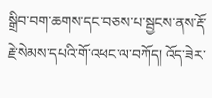སྒྲིབ་བག་ཆགས་དང་བཅས་པ་སྦྱངས་ནས་རྡོ་རྗེ་སེམས་དཔའི་གོ་འཕང་ལ་བཀོད། འོད་ཟེར་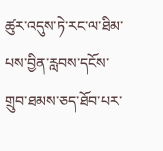ཚུར་འདུས་ཏེ་རང་ལ་ཐིམ་པས་བྱིན་རླབས་དངོས་གྲུབ་ཐམས་ཅད་ཐོབ་པར་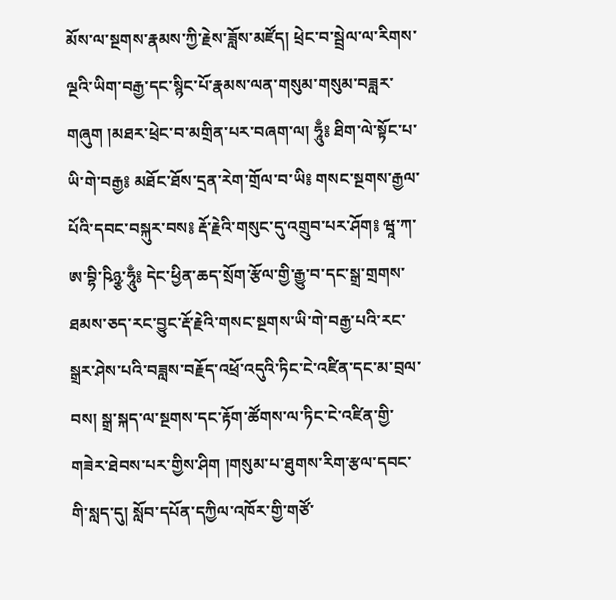མོས་ལ་སྔགས་རྣམས་ཀྱི་རྗེས་ཟློས་མཛོད། ཕྲེང་བ་སྦྲེལ་ལ་རིགས་ལྔའི་ཡིག་བརྒྱ་དང་སྙིང་པོ་རྣམས་ལན་གསུམ་གསུམ་བཟླར་གཞུག །མཐར་ཕྲེང་བ་མགྲིན་པར་བཞག་ལ། ཧཱུྃ༔ ཐིག་ལེ་སྟོང་པ་ཡི་གེ་བརྒྱ༔ མཐོང་ཐོས་དྲན་རེག་གྲོལ་བ་ཡི༔ གསང་སྔགས་རྒྱལ་པོའི་དབང་བསྐུར་བས༔ རྡོ་རྗེའི་གསུང་དུ་འགྲུབ་པར་ཤོག༔ ཝཱ་ཀ་ཨ་བྷི་ཥིཉྩ་ཧཱུྃ༔ དེང་ཕྱིན་ཆད་སྲོག་རྩོལ་གྱི་རྒྱུ་བ་དང་སྒྲ་གྲགས་ཐམས་ཅད་རང་བྱུང་རྡོ་རྗེའི་གསང་སྔགས་ཡི་གེ་བརྒྱ་པའི་རང་སྒྲར་ཤེས་པའི་བཟླས་བརྗོད་འཕྲོ་འདུའི་ཏིང་ངེ་འཛིན་དང་མ་བྲལ་བས། སྒྲ་སྐད་ལ་སྔགས་དང་རྟོག་ཚོགས་ལ་ཏིང་ངེ་འཛིན་གྱི་གཟེར་ཐེབས་པར་གྱིས་ཤིག །གསུམ་པ་ཐུགས་རིག་རྩལ་དབང་གི་སླད་དུ། སློབ་དཔོན་དཀྱིལ་འཁོར་གྱི་གཙོ་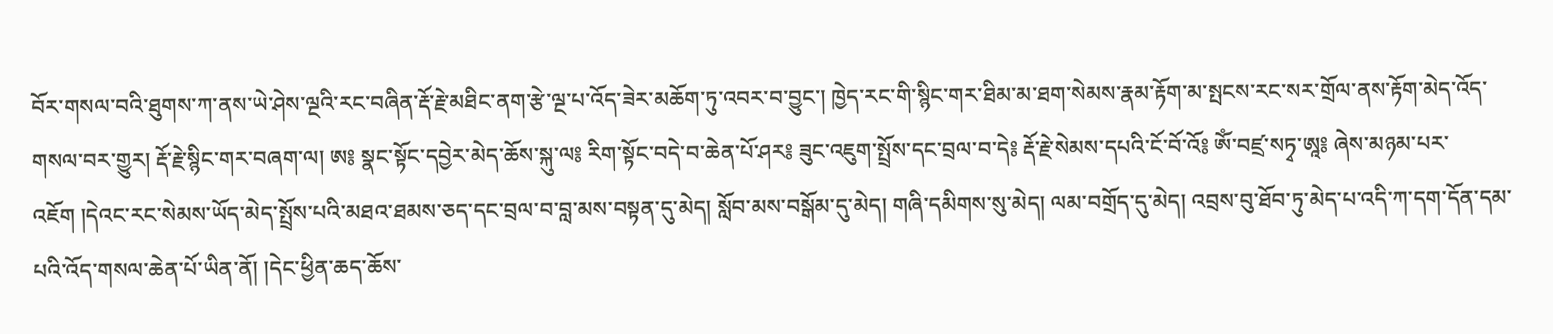བོར་གསལ་བའི་ཐུགས་ཀ་ནས་ཡེ་ཤེས་ལྔའི་རང་བཞིན་རྡོ་རྗེ་མཐིང་ནག་རྩེ་ལྔ་པ་འོད་ཟེར་མཆོག་ཏུ་འབར་བ་བྱུང་། ཁྱེད་རང་གི་སྙིང་གར་ཐིམ་མ་ཐག་སེམས་རྣམ་རྟོག་མ་སྤངས་རང་སར་གྲོལ་ནས་རྟོག་མེད་འོད་གསལ་བར་གྱུར། རྡོ་རྗེ་སྙིང་གར་བཞག་ལ། ཨ༔ སྣང་སྟོང་དབྱེར་མེད་ཆོས་སྐུ་ལ༔ རིག་སྟོང་བདེ་བ་ཆེན་པོ་ཤར༔ ཟུང་འཇུག་སྤྲོས་དང་བྲལ་བ་དེ༔ རྡོ་རྗེ་སེམས་དཔའི་ངོ་བོ་འོ༔ ཨོཾ་བཛྲ་སཏྭ་ཨཱ༔ ཞེས་མཉམ་པར་འཇོག །དེའང་རང་སེམས་ཡོད་མེད་སྤྲོས་པའི་མཐའ་ཐམས་ཅད་དང་བྲལ་བ་བླ་མས་བསྟན་དུ་མེད། སློབ་མས་བསྒོམ་དུ་མེད། གཞི་དམིགས་སུ་མེད། ལམ་བགྲོད་དུ་མེད། འབྲས་བུ་ཐོབ་ཏུ་མེད་པ་འདི་ཀ་དག་དོན་དམ་པའི་འོད་གསལ་ཆེན་པོ་ཡིན་ནོ། །དེང་ཕྱིན་ཆད་ཆོས་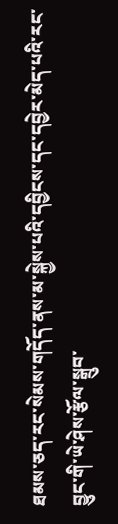ཐམས་ཅད་རང་སེམས་གདོད་ནས་མ་སྐྱེས་པའི་དབྱིངས་དང་དབྱེར་མེད་པའི་རང་བྱུང་གི་ཡེ་ཤེས་རྩོལ་སྒྲུབ་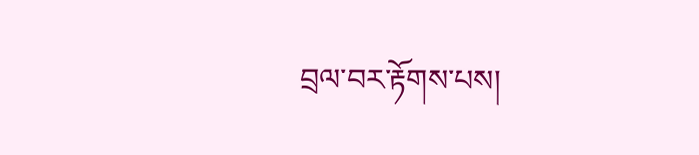བྲལ་བར་རྟོགས་པས།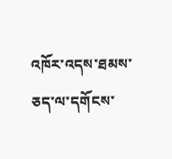འཁོར་འདས་ཐམས་ཅད་ལ་དགོངས་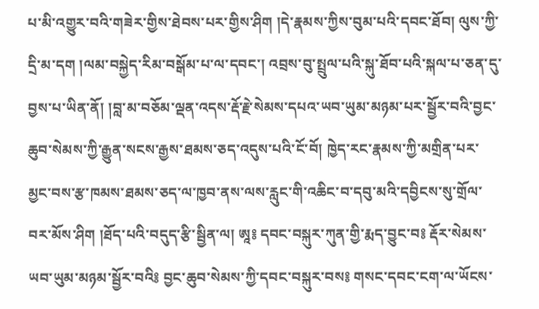པ་མི་འགྱུར་བའི་གཟེར་གྱིས་ཐེབས་པར་གྱིས་ཤིག །དེ་རྣམས་ཀྱིས་བུམ་པའི་དབང་ཐོབ། ལུས་ཀྱི་དྲི་མ་དག །ལམ་བསྐྱེད་རིམ་བསྒོམ་པ་ལ་དབང་། འབྲས་བུ་སྤྲུལ་པའི་སྐུ་ཐོབ་པའི་སྐལ་པ་ཅན་དུ་བྱས་པ་ཡིན་ནོ། །བླ་མ་བཅོམ་ལྡན་འདས་རྡོ་རྗེ་སེམས་དཔའ་ཡབ་ཡུམ་མཉམ་པར་སྦྱོར་བའི་བྱང་ཆུབ་སེམས་ཀྱི་རྒྱུན་སངས་རྒྱས་ཐམས་ཅད་འདུས་པའི་ངོ་བོ། ཁྱེད་རང་རྣམས་ཀྱི་མགྲིན་པར་མྱང་བས་རྩ་ཁམས་ཐམས་ཅད་ལ་ཁྱབ་ནས་ལས་རླུང་གི་འཆིང་བ་དབུ་མའི་དབྱིངས་སུ་གྲོལ་བར་མོས་ཤིག །ཐོད་པའི་བདུད་རྩི་སྦྱིན་ལ། ཨཱ༔ དབང་བསྐུར་ཀུན་གྱི་རྨད་བྱུང་བ༔ རྡོར་སེམས་ཡབ་ཡུམ་མཉམ་སྦྱོར་བའི༔ བྱང་ཆུབ་སེམས་ཀྱི་དབང་བསྐུར་བས༔ གསང་དབང་ངག་ལ་ཡོངས་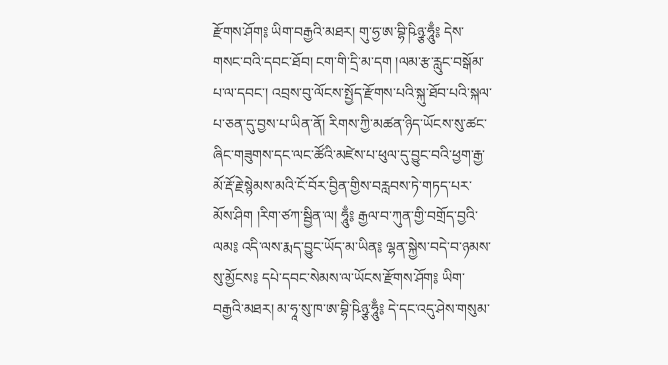རྫོགས་ཤོག༔ ཡིག་བརྒྱའི་མཐར། གུ་ཧྱ་ཨ་བྷི་ཥིཉྩ་ཧཱུྃ༔ དེས་གསང་བའི་དབང་ཐོབ། ངག་གི་དྲི་མ་དག །ལམ་རྩ་རླུང་བསྒོམ་པ་ལ་དབང་། འབྲས་བུ་ལོངས་སྤྱོད་རྫོགས་པའི་སྐུ་ཐོབ་པའི་སྐལ་པ་ཅན་དུ་བྱས་པ་ཡིན་ནོ། རིགས་ཀྱི་མཚན་ཉིད་ཡོངས་སུ་ཚང་ཞིང་གཟུགས་དང་ལང་ཚོའི་མཛེས་པ་ཕུལ་དུ་བྱུང་བའི་ཕྱག་རྒྱ་མོ་རྡོ་རྗེ་སྙེམས་མའི་ངོ་བོར་བྱིན་གྱིས་བརླབས་ཏེ་གཏད་པར་མོས་ཤིག །རིག་ཙཀ་སྦྱིན་ལ། ཧཱུྃ༔ རྒྱལ་བ་ཀུན་གྱི་བགྲོད་བྱའི་ལམ༔ འདི་ལས་རྨད་བྱུང་ཡོད་མ་ཡིན༔ ལྷན་སྐྱེས་བདེ་བ་ཉམས་སུ་མྱོངས༔ དཔེ་དབང་སེམས་ལ་ཡོངས་རྫོགས་ཤོག༔ ཡིག་བརྒྱའི་མཐར། མ་ཧཱ་སུ་ཁ་ཨ་བྷི་ཥིཉྩ་ཧཱུྃ༔ དེ་དང་འདུ་ཤེས་གསུམ་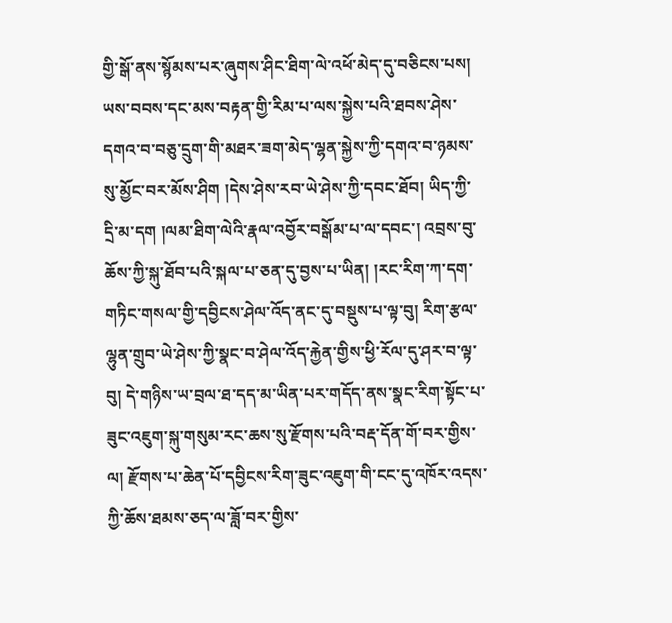གྱི་སྒོ་ནས་སྙོམས་པར་ཞུགས་ཤིང་ཐིག་ལེ་འཕོ་མེད་དུ་བཅིངས་པས། ཡས་བབས་དང་མས་བརྟན་གྱི་རིམ་པ་ལས་སྐྱེས་པའི་ཐབས་ཤེས་དགའ་བ་བཅུ་དྲུག་གི་མཐར་ཟག་མེད་ལྷན་སྐྱེས་ཀྱི་དགའ་བ་ཉམས་སུ་མྱོང་བར་མོས་ཤིག །དེས་ཤེས་རབ་ཡེ་ཤེས་ཀྱི་དབང་ཐོབ། ཡིད་ཀྱི་དྲི་མ་དག །ལམ་ཐིག་ལེའི་རྣལ་འབྱོར་བསྒོམ་པ་ལ་དབང་། འབྲས་བུ་ཆོས་ཀྱི་སྐུ་ཐོབ་པའི་སྐལ་པ་ཅན་དུ་བྱས་པ་ཡིན། །རང་རིག་ཀ་དག་གཏིང་གསལ་གྱི་དབྱིངས་ཤེལ་འོད་ནང་དུ་བསྡུས་པ་ལྟ་བུ། རིག་རྩལ་ལྷུན་གྲུབ་ཡེ་ཤེས་ཀྱི་སྣང་བ་ཤེལ་འོད་རྐྱེན་གྱིས་ཕྱི་རོལ་དུ་ཤར་བ་ལྟ་བུ། དེ་གཉིས་ཡ་བྲལ་ཐ་དད་མ་ཡིན་པར་གདོད་ནས་སྣང་རིག་སྟོང་པ་ཟུང་འཇུག་སྐུ་གསུམ་རང་ཆས་སུ་རྫོགས་པའི་བརྡ་དོན་གོ་བར་གྱིས་ལ། རྫོགས་པ་ཆེན་པོ་དབྱིངས་རིག་ཟུང་འཇུག་གི་ངང་དུ་འཁོར་འདས་ཀྱི་ཆོས་ཐམས་ཅད་ལ་ཟློ་བར་གྱིས་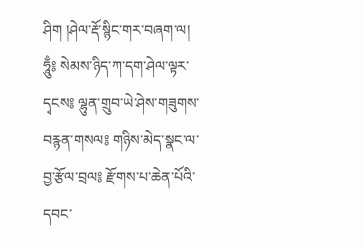ཤིག །ཤེལ་རྡོ་སྙིང་གར་བཞག་ལ། ཧཱུྃ༔ སེམས་ཉིད་ཀ་དག་ཤེལ་ལྟར་དྭངས༔ ལྷུན་གྲུབ་ཡེ་ཤེས་གཟུགས་བརྙན་གསལ༔ གཉིས་མེད་སྣང་ལ་བྱ་རྩོལ་བྲལ༔ རྫོགས་པ་ཆེན་པོའི་དབང་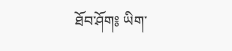ཐོབ་ཤོག༔ ཡིག་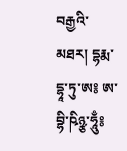བརྒྱའི་མཐར། དྷརྨ་དྷཱ་ཏུ་ཨ༔ ཨ་བྷི་ཥིཉྩ་ཧཱུྃ༔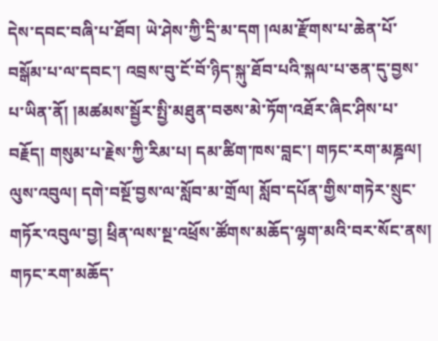དེས་དབང་བཞི་པ་ཐོབ། ཡེ་ཤེས་ཀྱི་དྲི་མ་དག །ལམ་རྫོགས་པ་ཆེན་པོ་བསྒོམ་པ་ལ་དབང་། འབྲས་བུ་ངོ་བོ་ཉིད་སྐུ་ཐོབ་པའི་སྐལ་པ་ཅན་དུ་བྱས་པ་ཡིན་ནོ། །མཚམས་སྦྱོར་སྤྱི་མཐུན་བཅས་མེ་ཏོག་འཐོར་ཞིང་ཤིས་པ་བརྗོད། གསུམ་པ་རྗེས་ཀྱི་རིམ་པ། དམ་ཚིག་ཁས་བླང་། གཏང་རག་མཎྜལ། ལུས་འབུལ། དགེ་བསྔོ་བྱས་ལ་སློབ་མ་གྲོལ། སློབ་དཔོན་གྱིས་གཏེར་སྲུང་གཏོར་འབུལ་བྱ། ཕྲིན་ལས་སྔ་འཕྲོས་ཚོགས་མཆོད་ལྷག་མའི་བར་སོང་ནས། གཏང་རག་མཆོད་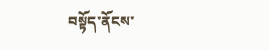བསྟོད་ནོངས་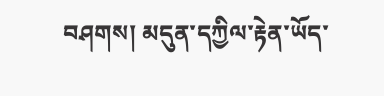བཤགས། མདུན་དཀྱིལ་རྟེན་ཡོད་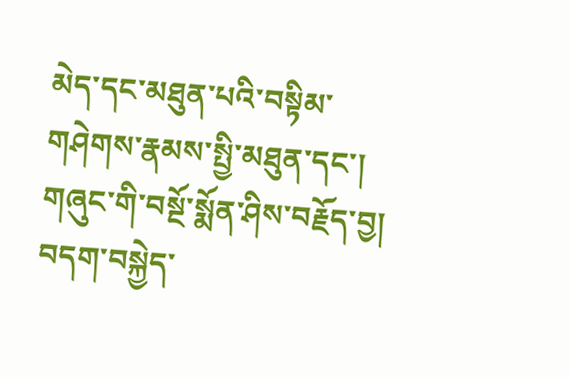མེད་དང་མཐུན་པའི་བསྟིམ་གཤེགས་རྣམས་སྤྱི་མཐུན་དང་། གཞུང་གི་བསྔོ་སྨོན་ཤིས་བརྗོད་བྱ། བདག་བསྐྱེད་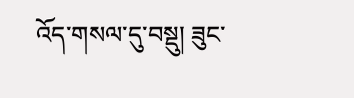འོད་གསལ་དུ་བསྡུ། ཟུང་